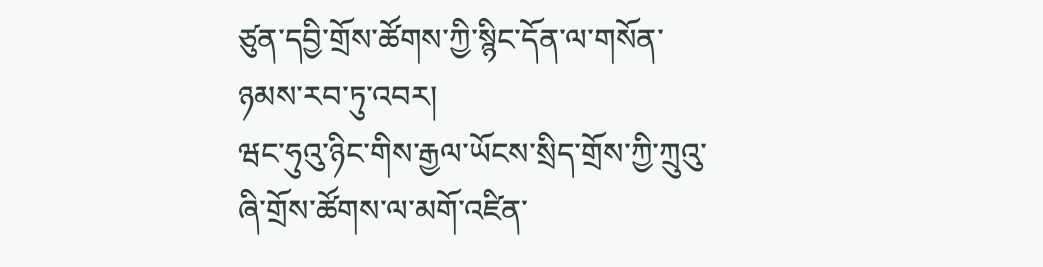ཙུན་དབྱི་གྲོས་ཚོགས་ཀྱི་སྙིང་དོན་ལ་གསོན་ཉམས་རབ་ཏུ་འབར།
ཝང་ཧུའུ་ཉིང་གིས་རྒྱལ་ཡོངས་སྲིད་གྲོས་ཀྱི་ཀྲུའུ་ཞི་གྲོས་ཚོགས་ལ་མགོ་འཛིན་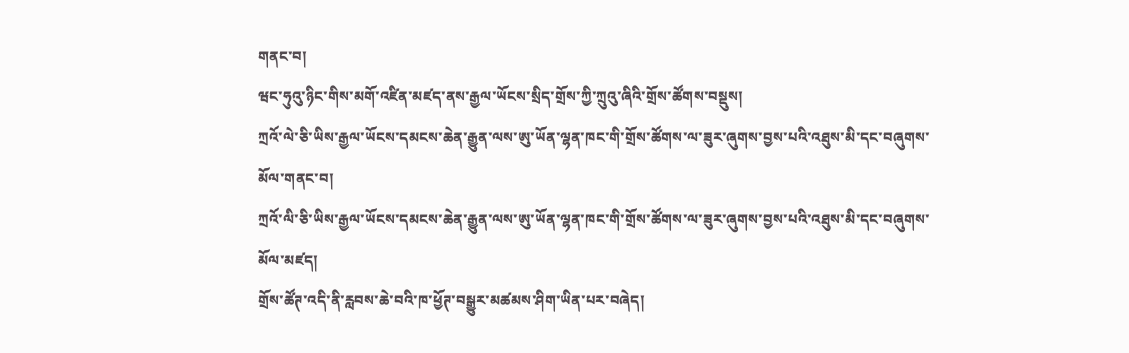གནང་བ།
ཝང་ཧུའུ་ཉིང་གིས་མགོ་འཛིན་མཛད་ནས་རྒྱལ་ཡོངས་སྲིད་གྲོས་ཀྱི་ཀྲུའུ་ཞིའི་གྲོས་ཚོགས་བསྡུས།
ཀྲའོ་ལེ་ཅི་ཡིས་རྒྱལ་ཡོངས་དམངས་ཆེན་རྒྱུན་ལས་ཨུ་ཡོན་ལྷན་ཁང་གི་གྲོས་ཚོགས་ལ་ཟུར་ཞུགས་བྱས་པའི་འཐུས་མི་དང་བཞུགས་མོལ་གནང་བ།
ཀྲའོ་ལི་ཅི་ཡིས་རྒྱལ་ཡོངས་དམངས་ཆེན་རྒྱུན་ལས་ཨུ་ཡོན་ལྷན་ཁང་གི་གྲོས་ཚོགས་ལ་ཟུར་ཞུགས་བྱས་པའི་འཐུས་མི་དང་བཞུགས་མོལ་མཛད།
གྲོས་ཚོཊ་འདི་ནི་རླབས་ཆེ་བའི་ཁ་ཕྱོཊ་བསྒྱུར་མཚམས་ཤིག་ཡིན་པར་བཞེད།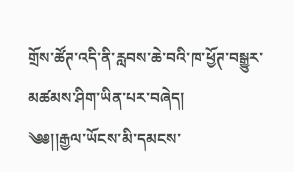གྲོས་ཚོཊ་འདི་ནི་རླབས་ཆེ་བའི་ཁ་ཕྱོཊ་བསྒྱུར་མཚམས་ཤིག་ཡིན་པར་བཞེད།
༄༅།།རྒྱལ་ཡོངས་མི་དམངས་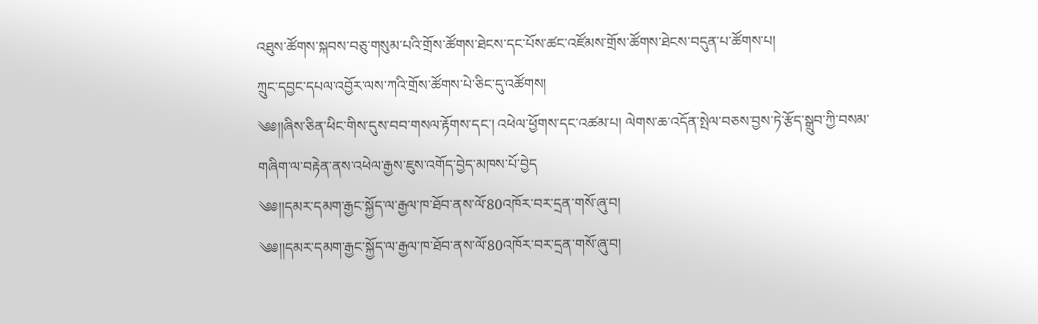འཐུས་ཚོགས་སྐབས་བཅུ་གསུམ་པའི་གྲོས་ཚོགས་ཐེངས་དང་པོས་ཚང་འཛོམས་གྲོས་ཚོགས་ཐེངས་བདུན་པ་ཚོགས་པ།
ཀྲུང་དབྱང་དཔལ་འབྱོར་ལས་ཀའི་གྲོས་ཚོགས་པེ་ཅིང་དུ་འཚོགས།
༄༅།།ཞིས་ཅིན་ཕིང་གིས་དུས་བབ་གསལ་རྟོགས་དང་། འཕེལ་ཕྱོགས་དང་འཚམ་པ། ལེགས་ཆ་འདོན་སྤེལ་བཅས་བྱས་ཏེ་རྩོད་སྒྲུབ་ཀྱི་བསམ་གཞིག་ལ་བརྟེན་ནས་འཕེལ་རྒྱས་ཇུས་འགོད་བྱེད་མཁས་པོ་བྱེད
༄༅།།དམར་དམག་རྒྱང་སྐྱོད་ལ་རྒྱལ་ཁ་ཐོབ་ནས་ལོ་80འཁོར་བར་དྲན་གསོ་ཞུ་བ།
༄༅།།དམར་དམག་རྒྱང་སྐྱོད་ལ་རྒྱལ་ཁ་ཐོབ་ནས་ལོ་80འཁོར་བར་དྲན་གསོ་ཞུ་བ།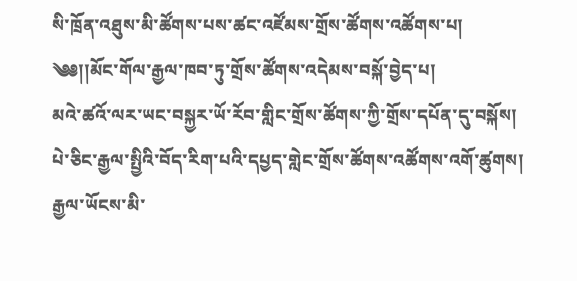སི་ཁྲོན་འཐུས་མི་ཚོགས་པས་ཚང་འཛོམས་གྲོས་ཚོགས་འཚོགས་པ།
༄༅།།མོང་གོལ་རྒྱལ་ཁབ་ཏུ་གྲོས་ཚོགས་འདེམས་བསྐོ་བྱེད་པ།
མའེ་ཚའོ་ལར་ཡང་བསྐྱར་ཡོ་རོབ་གླིང་གྲོས་ཚོགས་ཀྱི་གྲོས་དཔོན་དུ་བསྐོས།
པེ་ཅིང་རྒྱལ་སྤྱིའི་བོད་རིག་པའི་དཔྱད་གླེང་གྲོས་ཚོགས་འཚོགས་འགོ་ཚུགས།
རྒྱལ་ཡོངས་མི་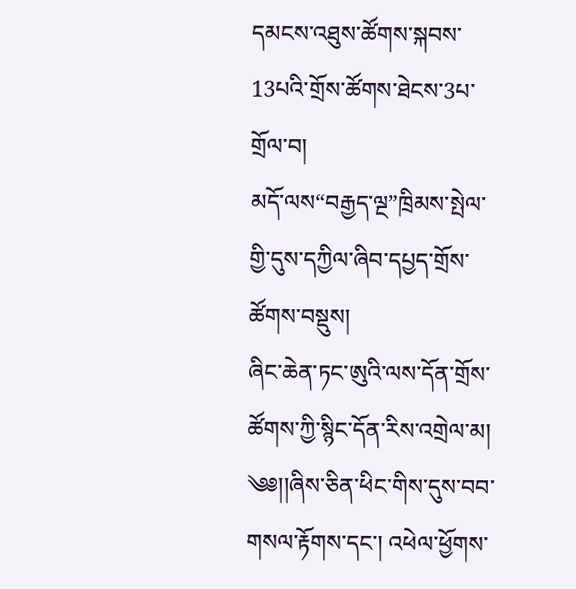དམངས་འཐུས་ཚོགས་སྐབས་13པའི་གྲོས་ཚོགས་ཐེངས་3པ་གྲོལ་བ།
མདོ་ལས“བརྒྱད་ལྔ”ཁྲིམས་སྤེལ་གྱི་དུས་དཀྱིལ་ཞིབ་དཔྱད་གྲོས་ཚོགས་བསྡུས།
ཞིང་ཆེན་ཏང་ཨུའི་ལས་དོན་གྲོས་ཚོགས་ཀྱི་སྙིང་དོན་རིས་འགྲེལ་མ།
༄༅།།ཞིས་ཅིན་ཕིང་གིས་དུས་བབ་གསལ་རྟོགས་དང་། འཕེལ་ཕྱོགས་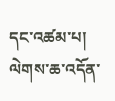དང་འཚམ་པ། ལེགས་ཆ་འདོན་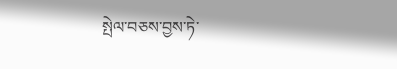སྤེལ་བཅས་བྱས་ཏེ་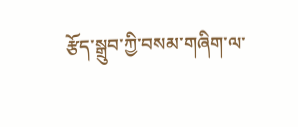རྩོད་སྒྲུབ་ཀྱི་བསམ་གཞིག་ལ་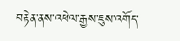བརྟེན་ནས་འཕེལ་རྒྱས་ཇུས་འགོད་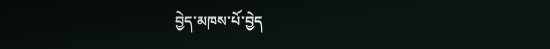བྱེད་མཁས་པོ་བྱེད